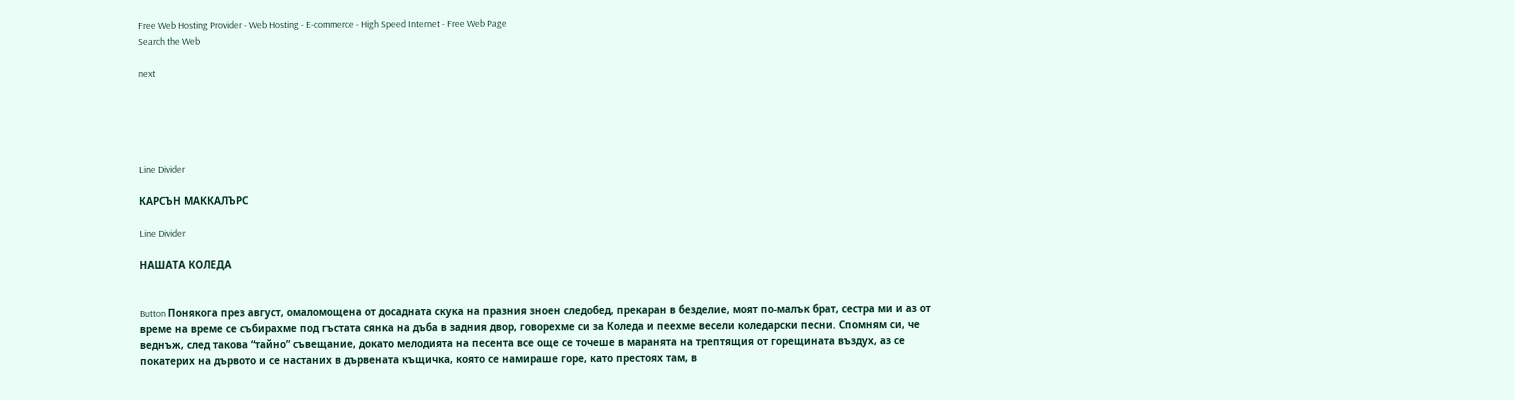Free Web Hosting Provider - Web Hosting - E-commerce - High Speed Internet - Free Web Page
Search the Web

next





Line Divider

КАРСЪН МАККАЛЪРС

Line Divider

НАШАТА КОЛЕДА


Button Понякога през август, омаломощена от досадната скука на празния зноен следобед, прекаран в безделие, моят по-малък брат, сестра ми и аз от време на време се събирахме под гъстата сянка на дъба в задния двор, говорехме си за Коледа и пеехме весели коледарски песни. Спомням си, че веднъж, след такова “тайно” съвещание, докато мелодията на песента все още се точеше в маранята на трептящия от горещината въздух, аз се покатерих на дървото и се настаних в дървената къщичка, която се намираше горе, като престоях там, в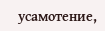усамотение,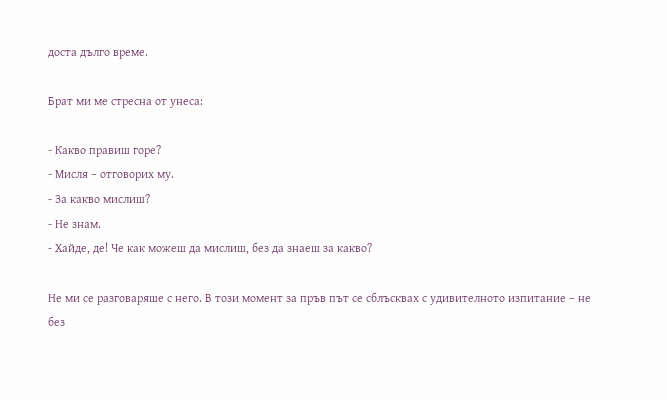доста дълго време.

Брат ми ме стресна от унеса:

- Какво правиш горе?
- Мисля – отговорих му.
- За какво мислиш?
- Не знам.
- Хайде, де! Че как можеш да мислиш, без да знаеш за какво?

Не ми се разговаряше с него. В този момент за пръв път се сблъсквах с удивителното изпитание – не без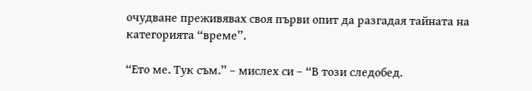очудване преживявах своя първи опит да разгадая тайната на категорията “време”.

“Ето ме. Тук съм.” – мислех си – “В този следобед.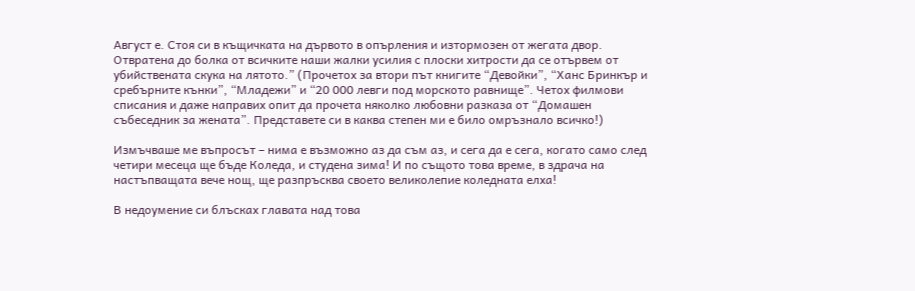Август е. Стоя си в къщичката на дървото в опърления и изтормозен от жегата двор. Отвратена до болка от всичките наши жалки усилия с плоски хитрости да се отървем от убийствената скука на лятото.” (Прочетох за втори път книгите “Девойки”, “Ханс Бринкър и сребърните кънки”, “Младежи” и “20 000 левги под морското равнище”. Четох филмови списания и даже направих опит да прочета няколко любовни разказа от “Домашен събеседник за жената”. Представете си в каква степен ми е било омръзнало всичко!)

Измъчваше ме въпросът – нима е възможно аз да съм аз, и сега да е сега, когато само след четири месеца ще бъде Коледа, и студена зима! И по същото това време, в здрача на настъпващата вече нощ, ще разпръсква своето великолепие коледната елха!

В недоумение си блъсках главата над това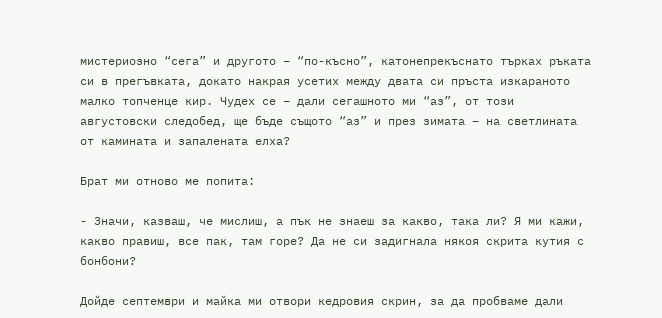мистериозно “сега” и другото – “по-късно”, катонепрекъснато търках ръката си в прегъвката, докато накрая усетих между двата си пръста изкараното малко топченце кир. Чудех се – дали сегашното ми “аз”, от този августовски следобед, ще бъде същото “аз” и през зимата – на светлината от камината и запалената елха?

Брат ми отново ме попита:

- Значи, казваш, че мислиш, а пък не знаеш за какво, така ли? Я ми кажи, какво правиш, все пак, там горе? Да не си задигнала някоя скрита кутия с бонбони?

Дойде септември и майка ми отвори кедровия скрин, за да пробваме дали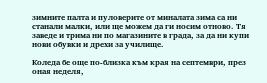зимните палта и пуловерите от миналата зима са ни станали малки, или ще можем да ги носим отново. Тя заведе и трима ни по магазините в града, за да ни купи нови обувки и дрехи за училище.

Коледа бе още по-близка към края на септември, през оная неделя,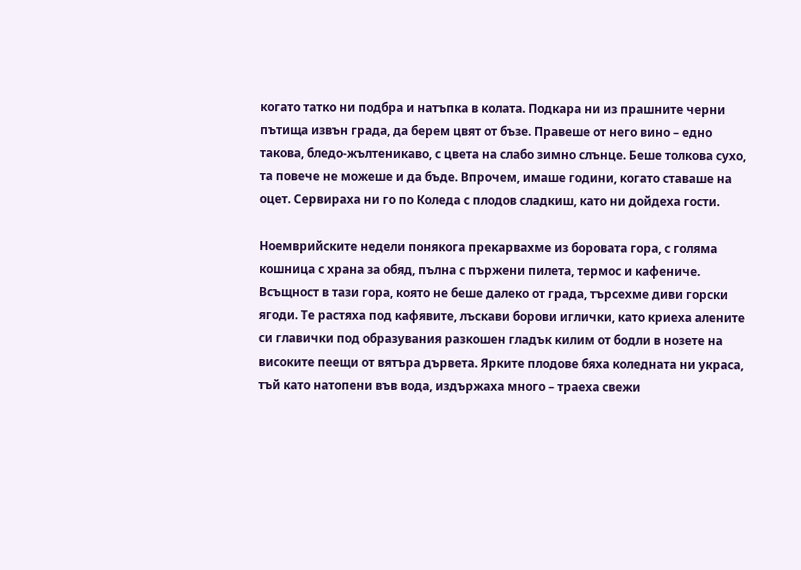когато татко ни подбра и натъпка в колата. Подкара ни из прашните черни пътища извън града, да берем цвят от бъзе. Правеше от него вино – едно такова, бледо-жълтеникаво, с цвета на слабо зимно слънце. Беше толкова сухо, та повече не можеше и да бъде. Впрочем, имаше години, когато ставаше на оцет. Сервираха ни го по Коледа с плодов сладкиш, като ни дойдеха гости.

Ноемврийските недели понякога прекарвахме из боровата гора, с голяма кошница с храна за обяд, пълна с пържени пилета, термос и кафениче. Всъщност в тази гора, която не беше далеко от града, търсехме диви горски ягоди. Те растяха под кафявите, лъскави борови иглички, като криеха алените си главички под образувания разкошен гладък килим от бодли в нозете на високите пеещи от вятъра дървета. Ярките плодове бяха коледната ни украса, тъй като натопени във вода, издържаха много – траеха свежи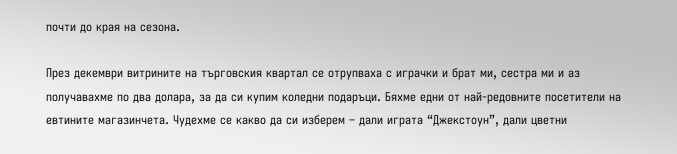почти до края на сезона.

През декември витрините на търговския квартал се отрупваха с играчки и брат ми, сестра ми и аз получавахме по два долара, за да си купим коледни подаръци. Бяхме едни от най-редовните посетители на евтините магазинчета. Чудехме се какво да си изберем – дали играта “Джекстоун”, дали цветни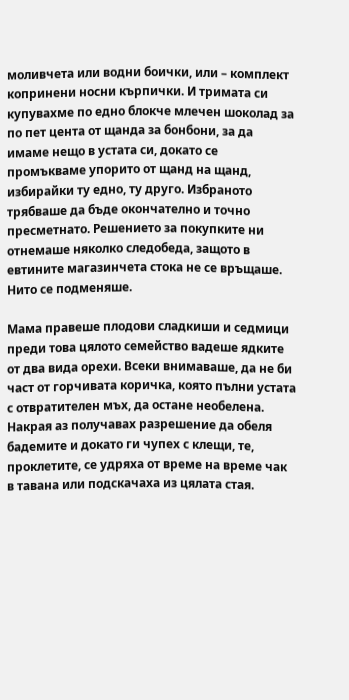моливчета или водни боички, или – комплект копринени носни кърпички. И тримата си купувахме по едно блокче млечен шоколад за по пет цента от щанда за бонбони, за да имаме нещо в устата си, докато се промъкваме упорито от щанд на щанд, избирайки ту едно, ту друго. Избраното трябваше да бъде окончателно и точно пресметнато. Решението за покупките ни отнемаше няколко следобеда, защото в евтините магазинчета стока не се връщаше. Нито се подменяше.

Мама правеше плодови сладкиши и седмици преди това цялото семейство вадеше ядките от два вида орехи. Всеки внимаваше, да не би част от горчивата коричка, която пълни устата с отвратителен мъх, да остане необелена. Накрая аз получавах разрешение да обеля бадемите и докато ги чупех с клещи, те, проклетите, се удряха от време на време чак в тавана или подскачаха из цялата стая.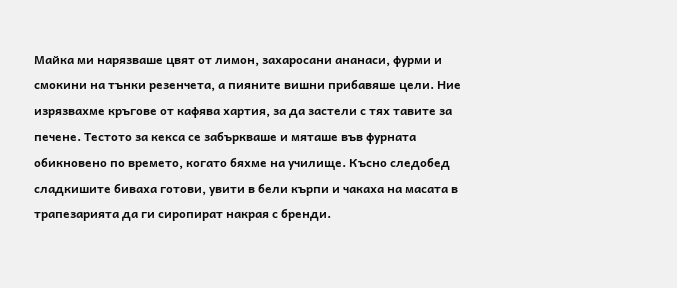Майка ми нарязваше цвят от лимон, захаросани ананаси, фурми и смокини на тънки резенчета, а пияните вишни прибавяше цели. Ние изрязвахме кръгове от кафява хартия, за да застели с тях тавите за печене. Тестото за кекса се забъркваше и мяташе във фурната обикновено по времето, когато бяхме на училище. Късно следобед сладкишите биваха готови, увити в бели кърпи и чакаха на масата в трапезарията да ги сиропират накрая с бренди.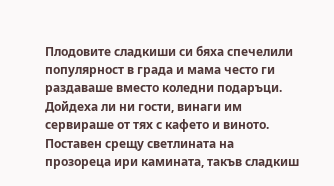Плодовите сладкиши си бяха спечелили популярност в града и мама често ги раздаваше вместо коледни подаръци. Дойдеха ли ни гости, винаги им сервираше от тях с кафето и виното. Поставен срещу светлината на прозореца ири камината, такъв сладкиш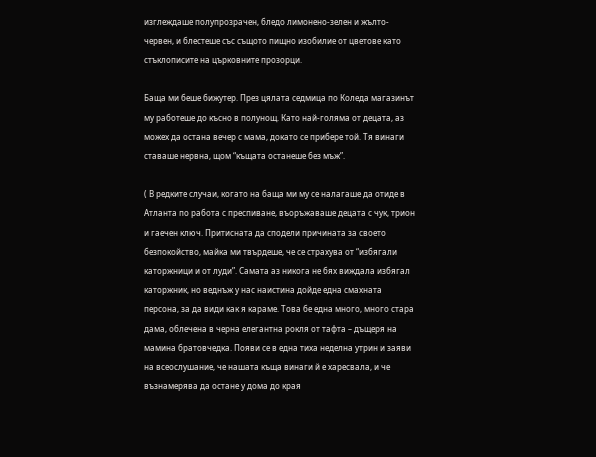изглеждаше полупрозрачен, бледо лимонено-зелен и жълто-червен, и блестеше със същото пищно изобилие от цветове като стъклописите на църковните прозорци.

Баща ми беше бижутер. През цялата седмица по Коледа магазинът му работеше до късно в полунощ. Като най-голяма от децата, аз можех да остана вечер с мама, докато се прибере той. Тя винаги ставаше нервна, щом “къщата останеше без мъж”.

( В редките случаи, когато на баща ми му се налагаше да отиде в Атланта по работа с преспиване, въоръжаваше децата с чук, трион и гаечен ключ. Притисната да сподели причината за своето безпокойство, майка ми твърдеше, че се страхува от “избягали каторжници и от луди”. Самата аз никога не бях виждала избягал каторжник, но веднъж у нас наистина дойде една смахната персона, за да види как я караме. Това бе една много, много стара дама, облечена в черна елегантна рокля от тафта – дъщеря на мамина братовчедка. Появи се в една тиха неделна утрин и заяви на всеослушание, че нашата къща винаги й е харесвала, и че възнамерява да остане у дома до края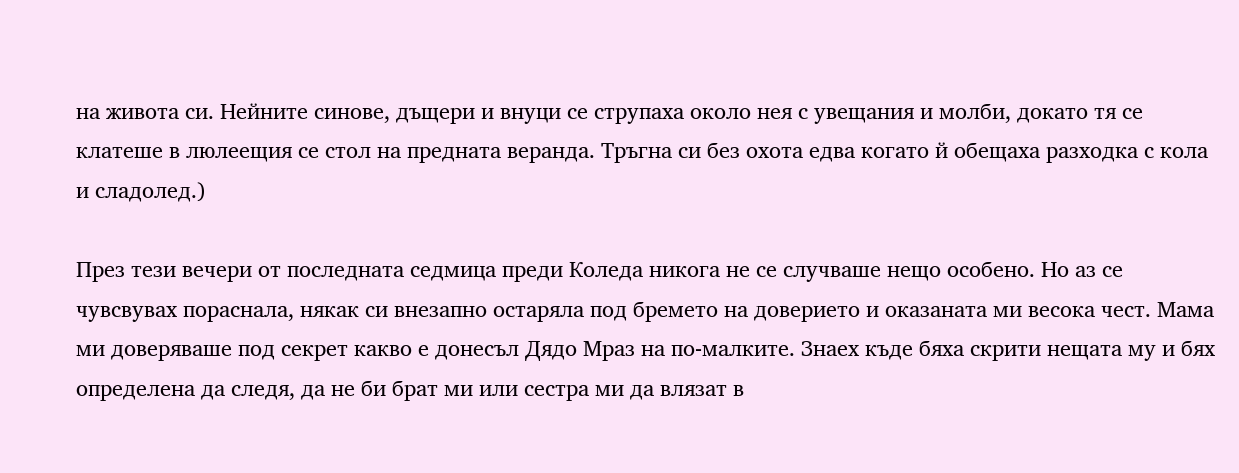на живота си. Нейните синове, дъщери и внуци се струпаха около нея с увещания и молби, докато тя се клатеше в люлеещия се стол на предната веранда. Тръгна си без охота едва когато й обещаха разходка с кола и сладолед.)

През тези вечери от последната седмица преди Коледа никога не се случваше нещо особено. Но аз се чувсвувах пораснала, някак си внезапно остаряла под бремето на доверието и оказаната ми весока чест. Мама ми доверяваше под секрет какво е донесъл Дядо Мраз на по-малките. Знаех къде бяха скрити нещата му и бях определена да следя, да не би брат ми или сестра ми да влязат в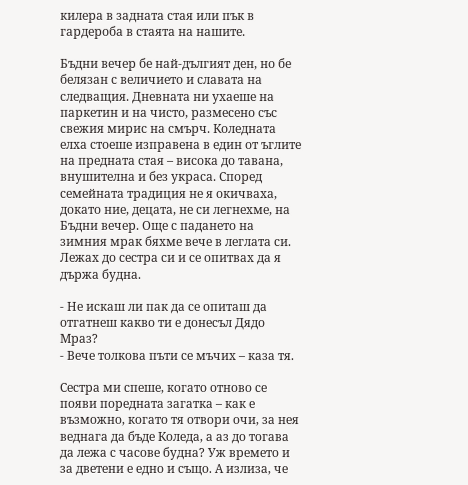килера в задната стая или пък в гардероба в стаята на нашите.

Бъдни вечер бе най-дългият ден, но бе белязан с величието и славата на следващия. Дневната ни ухаеше на паркетин и на чисто, размесено със свежия мирис на смърч. Коледната елха стоеше изправена в един от ъглите на предната стая – висока до тавана, внушителна и без украса. Според семейната традиция не я окичваха, докато ние, децата, не си легнехме, на Бъдни вечер. Още с падането на зимния мрак бяхме вече в леглата си. Лежах до сестра си и се опитвах да я държа будна.

- Не искаш ли пак да се опиташ да отгатнеш какво ти е донесъл Дядо Мраз?
- Вече толкова пъти се мъчих – каза тя.

Сестра ми спеше, когато отново се появи поредната загатка – как е възможно, когато тя отвори очи, за нея веднага да бъде Коледа, а аз до тогава да лежа с часове будна? Уж времето и за дветени е едно и също. А излиза, че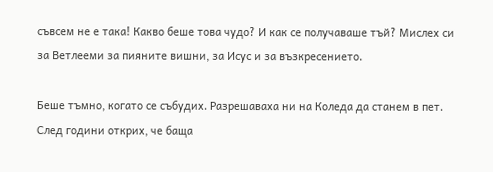съвсем не е така! Какво беше това чудо? И как се получаваше тъй? Мислех си за Ветлееми за пияните вишни, за Исус и за възкресението.

Беше тъмно, когато се събудих. Разрешаваха ни на Коледа да станем в пет. След години открих, че баща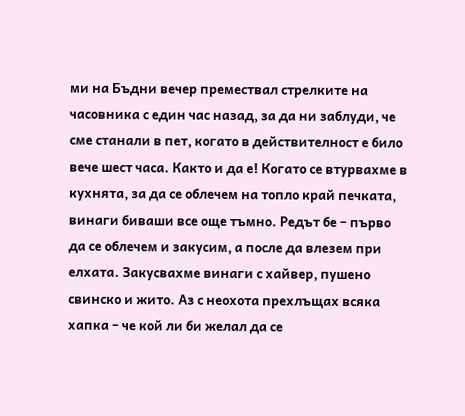ми на Бъдни вечер премествал стрелките на часовника с един час назад, за да ни заблуди, че сме станали в пет, когато в действителност е било вече шест часа. Както и да е! Когато се втурвахме в кухнята, за да се облечем на топло край печката, винаги биваши все още тъмно. Редът бе – първо да се облечем и закусим, а после да влезем при елхата. Закусвахме винаги с хайвер, пушено свинско и жито. Аз с неохота прехлъщах всяка хапка – че кой ли би желал да се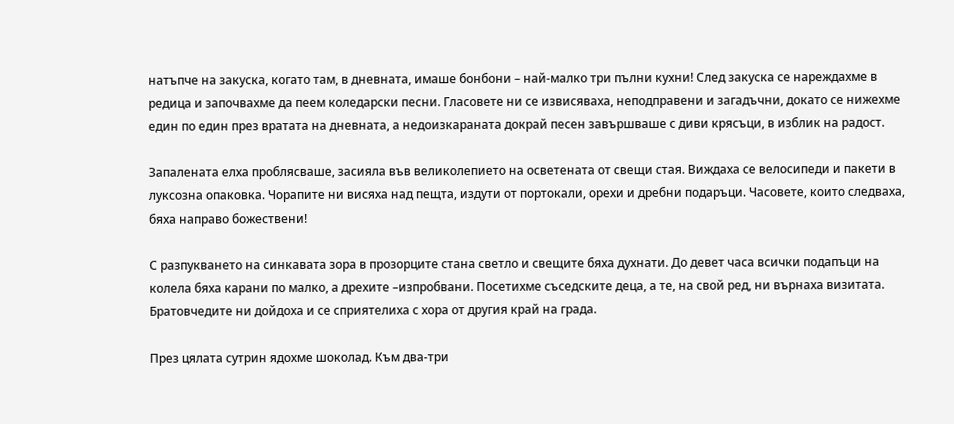натъпче на закуска, когато там, в дневната, имаше бонбони – най-малко три пълни кухни! След закуска се нареждахме в редица и започвахме да пеем коледарски песни. Гласовете ни се извисяваха, неподправени и загадъчни, докато се нижехме един по един през вратата на дневната, а недоизкараната докрай песен завършваше с диви крясъци, в изблик на радост.

Запалената елха проблясваше, засияла във великолепието на осветената от свещи стая. Виждаха се велосипеди и пакети в луксозна опаковка. Чорапите ни висяха над пещта, издути от портокали, орехи и дребни подаръци. Часовете, които следваха, бяха направо божествени!

С разпукването на синкавата зора в прозорците стана светло и свещите бяха духнати. До девет часа всички подапъци на колела бяха карани по малко, а дрехите –изпробвани. Посетихме съседските деца, а те, на свой ред, ни върнаха визитата. Братовчедите ни дойдоха и се сприятелиха с хора от другия край на града.

През цялата сутрин ядохме шоколад. Към два-три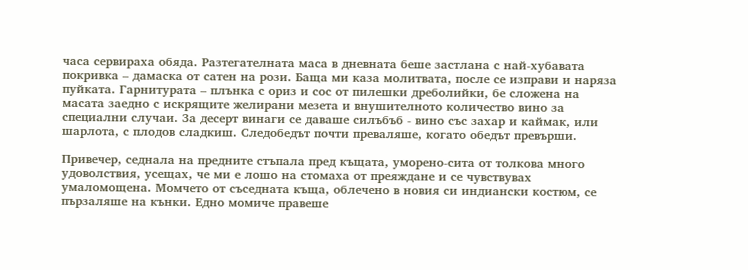часа сервираха обяда. Разтегателната маса в дневната беше застлана с най-хубавата покривка – дамаска от сатен на рози. Баща ми каза молитвата, после се изправи и наряза пуйката. Гарнитурата – плънка с ориз и сос от пилешки дреболийки, бе сложена на масата заедно с искрящите желирани мезета и внушителното количество вино за специални случаи. За десерт винаги се даваше силъбъб - вино със захар и каймак, или шарлота, с плодов сладкиш. Следобедът почти преваляше, когато обедът превърши.

Привечер, седнала на предните стъпала пред къщата, уморено-сита от толкова много удоволствия, усещах, че ми е лошо на стомаха от преяждане и се чувствувах умаломощена. Момчето от съседната къща, облечено в новия си индиански костюм, се пързаляше на кънки. Едно момиче правеше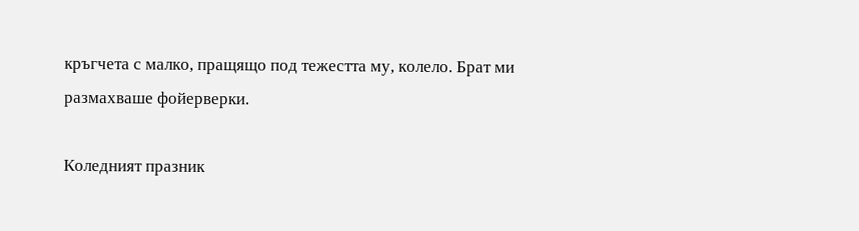кръгчета с малко, пращящо под тежестта му, колело. Брат ми размахваше фойерверки.

Коледният празник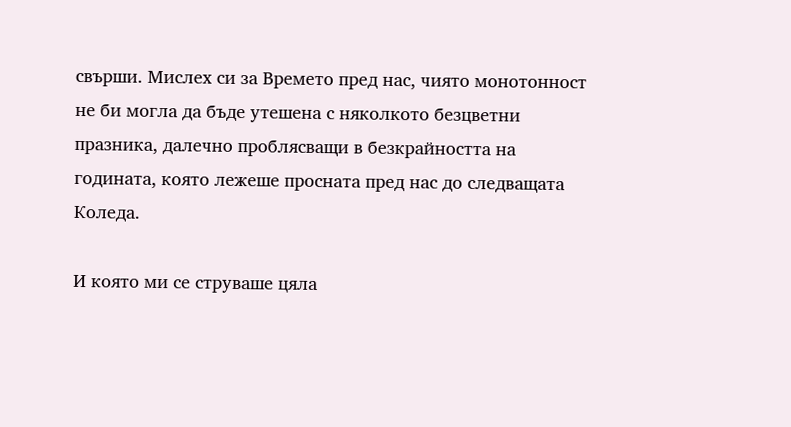свърши. Мислех си за Времето пред нас, чиято монотонност не би могла да бъде утешена с няколкото безцветни празника, далечно проблясващи в безкрайността на годината, която лежеше просната пред нас до следващата Коледа.

И която ми се струваше цяла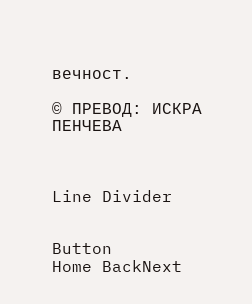вечност.

© ПРЕВОД: ИСКРА ПЕНЧЕВА



Line Divider


Button
Home BackNext